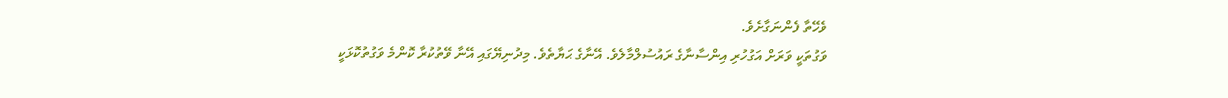ވެހޭތާ ފެންނަގާށެވެ.
ވަގުތަކީ ވަރަށް އަގުހުރި އިންސާނާގެ ރައުސުލްމާލެވެ. އޭނާގެ ޙަޔާތެވެ. މިދުނިޔޭގައި އޭނާ ވޭތުކުރާ ކޮންމެ ވަގުތުކޮޅަކީ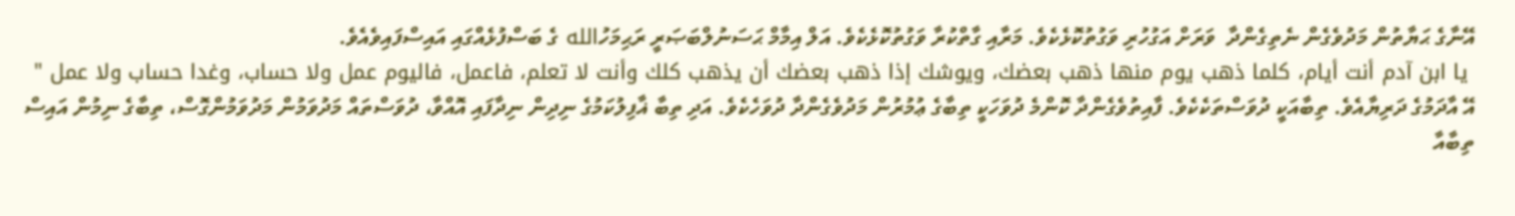އޭނާގެ ޙަޔާތުން މަދުވެގެން ނެތިގެންދާ  ވަރަށް އަގުހުރި ވަގުތުކޮޅެކެވެ. މަރާއި ގާތްކުރާ ވަގުތުކޮޅެކެވެ. އަލް އިމާމް ޙަސަނުލްބަޞަރީ ރަޙިމަހުالله ގެ ބަސްފުޅެއްގައި އައިސްފައިވެއެވެ.
 يا ابن آدم أنت أيام، كلما ذهب يوم منها ذهب بعضك، ويوشك إذا ذهب بعضك أن يذهب كلك وأنت لا تعلم، فاعمل، فاليوم عمل ولا حساب، وغدا حساب ولا عمل " އޭ އާދަމުގެ ދަރިޔާއެވެ. ތިބާއަކީ ދުވަސްތަކެކެވެ. ފާއިތުވެގެންދާ ކޮންމެ ދުވަހަކީ ތިބާގެ ޢުމުރުން މަދުވެގެންދާ ދުވަހެކެވެ. އަދި ތިބާ ޣާފިލުކަމުގެ ނިދިން ނިދާފައި އޮއްވާ، ދުވަސްތައް މަދުވަމުން މަދުވަމުންގޮސް، ތިބާގެ ނިމުން އައިސް ތިބާއާ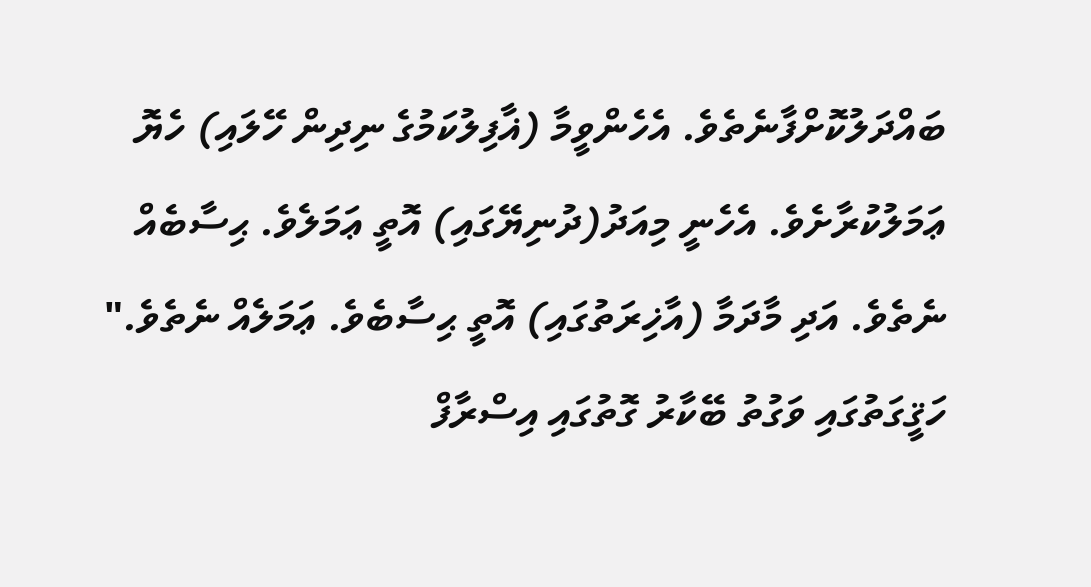ބައްދަލުކޮށްފާނެތެވެ. އެހެންވީމާ (ޣާފިލުކަމުގެ ނިދިން ހޭލައި) ހެޔޮ ޢަމަލުކުރާށެވެ. އެހެނީ މިއަދު(ދުނިޔޭގައި) އޮތީ ޢަމަލެވެ. ޙިސާބެއް ނެތެވެ. އަދި މާދަމާ (އާޚިރަތުގައި) އޮތީ ޙިސާބެވެ. ޢަމަލެއް ނެތެވެ."
ހަޤީގަތުގައި ވަގުތު ބޭކާރު ގޮތުގައި އިސްރާފް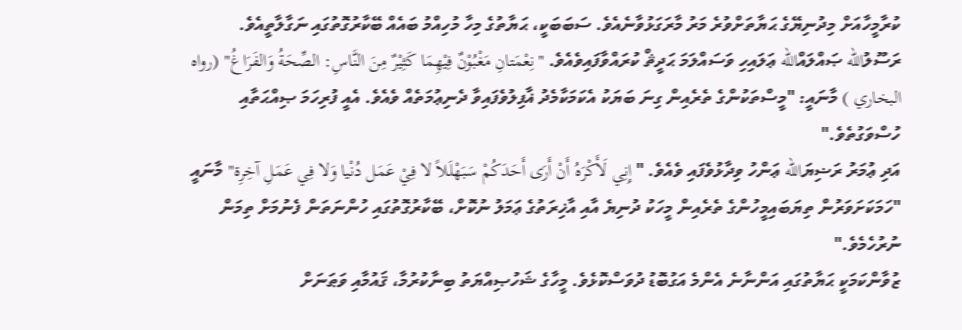ކުރާމީހާއަށް މިދުނިޔޭގެ ޙަޔާތަށްވުރެ މަރު މާރަގަޅުވާނެއެވެ. ސަބަބަކީ، ޙަޔާތުގެ މިހާ މުހިއްމު ބައެއް ބޭކާރުގޮތުގައި ނަގާލާތީއެވެ.
ރަސޫލުالله ޞައްލައްالله ޢަލައިހި ވަސައްލަމަ ޙަދީޘް ކުރައްވާފައިވެއެވެ. "نِعْمَتانِ مَغْبُوْنٌ فِيْهِمَا كَثِيْرٌ مِنَ النَّاسِ: الصِّحَةُ وَالفَرَاغُ" (رواه البخاري ) މާނައީ: "މީސްތަކުންގެ ތެރެއިން ގިނަ ބަޔަކު އެކަމަކާމެދު ޣާފިލުވެފައިވާ ދެނިޢުމަތެއް ވެއެވެ. އެއީ ފުރިހަމަ ޞިއްޙަތާއި ހުސްވަގުތެވެ."
އަދި ޢުމަރު ރަޟިޔަالله ޢަންހު ވިދާޅުވެފައި ވެއެވެ. " إِنِي لَأَكْرَهُ أَنْ أَرَى أَحَدَكُمْ سَبَهْلَلاً لا فِيْ عَمَل دُنْيا وَلا فِي عَمَلِ آخِرِة" މާނައީ "ހަމަކަށަވަރުން ތިޔަބައިމީހުންގެ ތެރެއިން މީހަކު ދުނިޔެ އާއި އާޚިރަތުގެ ޢަމަލު ނުކޮށް، ބޭކާރުގޮތުގައި ހުންނަތަން ފެނުމަށް ތިމަން ނުރުހެމެވެ."
ޒުވާންކަމަކީ ޙަޔާތުގައި އަންނާނެ އެންމެ އަގުބޮޑު ދުވަސްކޮޅެވެ. މީހާގެ ޝަހުޞިއްޔަތު ބިނާކުރުމާ، ޤައުމާއި ވަޠަނަށް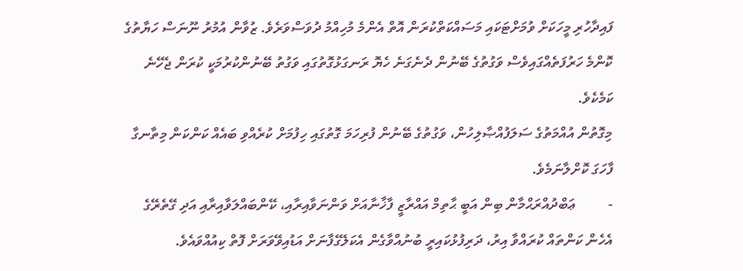ފައިދާހުރި މީހަކަށް ވުމަށްޓަކައި މަސައްކަތްކުރަން އޮތް އެންމެ މުހިއްމު ދުވަސްވަރެވެ. ޒުވާން އުމުރު ނޫނަސް ހަޔާތުގެ ކޮންމެ ހަރުފަތެއްގައިވެސް ވަގުތުގެ ބޭނުން ދެނެގަނެ ހެޔޮ ރަނގަޅުގޮތުގައި ވަގުތު ބޭނުންކުރުމަކީ ކުރަން ޖެހޭނެ ކަމެކެވެ.
މިގޮތުން އުއްމަތުގެ ސަލަފުއްޞާލިހުން، ވަގުތުގެ ބޭނުން ފުރިހަމަ ގޮތުގައި ހިފުމަށް ކުރެއްވި ބައެއް ކަންކަން މިތާނގާ ފާހަގަ ކޮށްލާނަމެވެ.
-         ޢަބްދުއްރަޙްމާން ބިން އަބީ ޙާތިމް އައްރާޒީ ފާޚާނާއަށް ވަންނަވާއިރާއި، ކޭންބައްލަވާއިރާއި އަދި ގޭތެރޭގެ އެހެން ކަންތައް ކުރައްވާ އިރު، ދަރިފުޅުކައިރީ ބުނުއްވާގެން އެކަލޭގެފާނަށް އަޑުއިވޭވަރަށް ފޮތް ކިއުއްވައެވެ.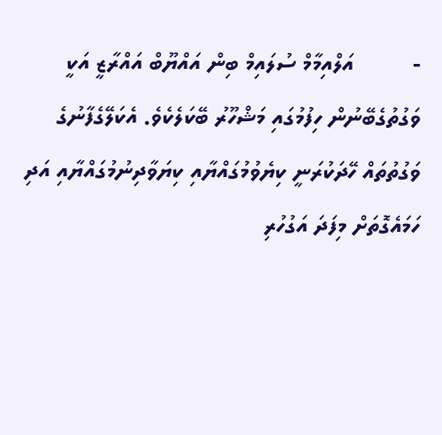-         އަލްއިމާމް ސުލައިމް ބިން އައްޔޫބް އައްރާޒީ އަކީ ވަގުތުގެބޭނުން ހިފުމުގައި މަޝްހޫރު ބޭކަލެކެވެ. އެކަލޭގެފާނުގެ ވަގުތުތައް ހޭދަކުރަނީ ކިޔެވުމުގައްޔާއި ކިޔަވާދިނުމުގައްޔާއި އަދި ހަމައެގޮތަށް މިފަދަ އަގުހުރި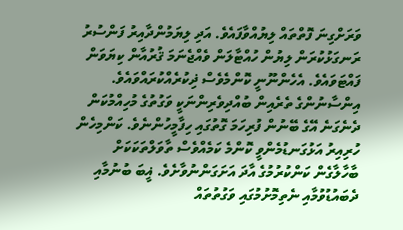ވަރަށްގިނަ ފޮތްތައް ލިޔުއްވާފައެވެ. އަދި ލިޔަމުންދާއިރު ފަންސުރު ރަނގަޅުކުރަން ލިޔުން ހުއްޓާލަން ވެއްޖެނަމަ ޤުރުއާން ކިޔަވަން ފައްޓަވައެވެ. އެހެންނޫނީ ކޮންމެވެސް ޛިކުރެއްކުރައްވައެވެ.
އިންސާނުންގެ ތެރެއިން ބުއްދިވެރިންނަކީ ވަގުތުގެ މުހިއްމުކަން ދެނެގަނެ އޭގެ ބޭނުން ފުރިހަމަ ގޮތުގައި ހިފާމީހުންނެވެ. ކަންމިހެން ހުރިއިރު އަޅުގަނޑުމެންވީ ކޮންމެ ކަމެއްވެސް ތާވަލްތަކަކަށް ބާހާލާގެން ކަންކުރުމުގެ އާދަ އަށަގަންނުވާށެވެ. ޣީބަ ބުނުމާއި ދެބައުޑުވުމާއި ނެތިމޮށުމުގައި ވަގުތުތައް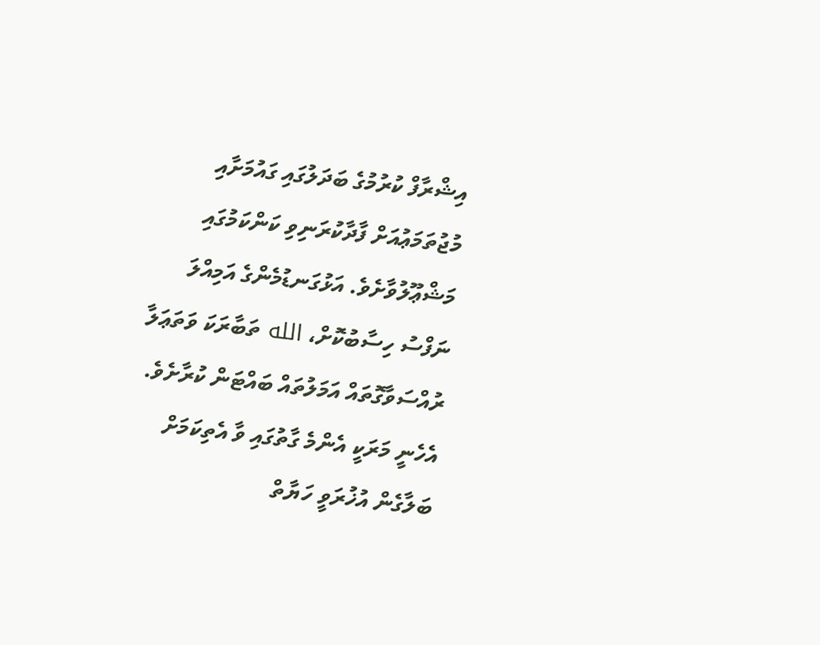އިޝްރާފް ކުރުމުގެ ބަދަލުގައި ގައުމަށާއި މުޖުތަމަޢުއަށް ފާދާކުރަނިވި ކަންކަމުގައި މަޝްޢޫލުވާށެވެ. އަޅުގަނޑުމެންގެ އަމިއްލަ ނަފްސު ހިސާބުކޮށް، الله ތަބާރަކަ ވަތަޢަލާ ރުއްސަވާގޮތައް އަމަލުތައް ބައްޓަން ކުރާށެވެ. އެހެނީ މަރަކީ އެންމެ ގާތުގައި ވާ އެތިކަމަށް ބަލާގެން އުޚުރަވީ ހަޔާތް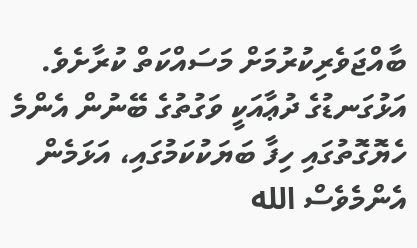ބާއްޖަވެރިކުރުމަށް މަސައްކަތް ކުރާށެވެ.
އަޅުގަނޑުގެ ދުޢާއަކީ ވަގުތުގެ ބޭނުން އެންމެ ހެޔޮގޮތުގައި ހިފާ ބަޔަކުކަމުގައި، އަޅަމެން އެންމެވެސް الله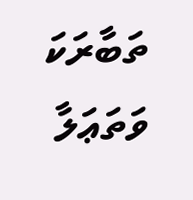ތަބާރަކަ ވަތަޢަލާ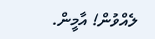ލެއްވުން! އާމީން.